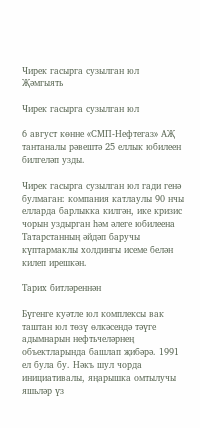Чирек гасырга сузылган юл
Җәмгыять

Чирек гасырга сузылган юл

6 август көнне «СМП-Нефтегаз» АҖ тантаналы рәвештә 25 еллык юбилеен билгеләп узды.

Чирек гасырга сузылган юл гади генә булмаган: компания катлаулы 90 нчы елларда барлыкка килгән, ике кризис чорын уздырган һәм әлеге юбилеена Татарстанның әйдәп баручы күптармаклы холдингы исеме белән килеп ирешкән.

Тарих битләреннән

Бүгенге куәтле юл комплексы вак таштан юл төзү өлкәсендә тәүге адымнарын нефтьчеләрнең объектларында башлап җибәрә. 1991 ел була бу. Нәкъ шул чорда инициативалы, яңарышка омтылучы яшьләр үз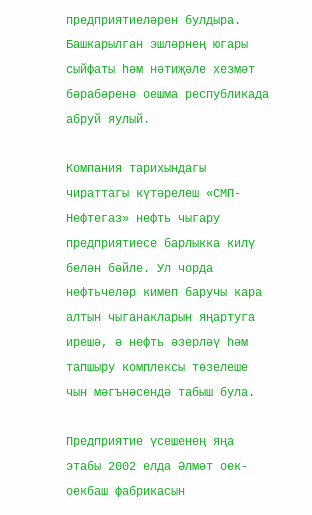предприятиеләрен булдыра. Башкарылган эшләрнең югары сыйфаты һәм нәтиҗәле хезмәт бәрабәренә оешма республикада абруй яулый.

Компания тарихындагы чираттагы күтәрелеш «СМП-Нефтегаз» нефть чыгару предприятиесе барлыкка килү белән бәйле. Ул чорда нефтьчеләр кимеп баручы кара алтын чыганакларын яңартуга ирешә, ә нефть әзерләү һәм тапшыру комплексы төзелеше чын мәгънәсендә табыш була.

Предприятие үсешенең яңа этабы 2002 елда Әлмәт оек-оекбаш фабрикасын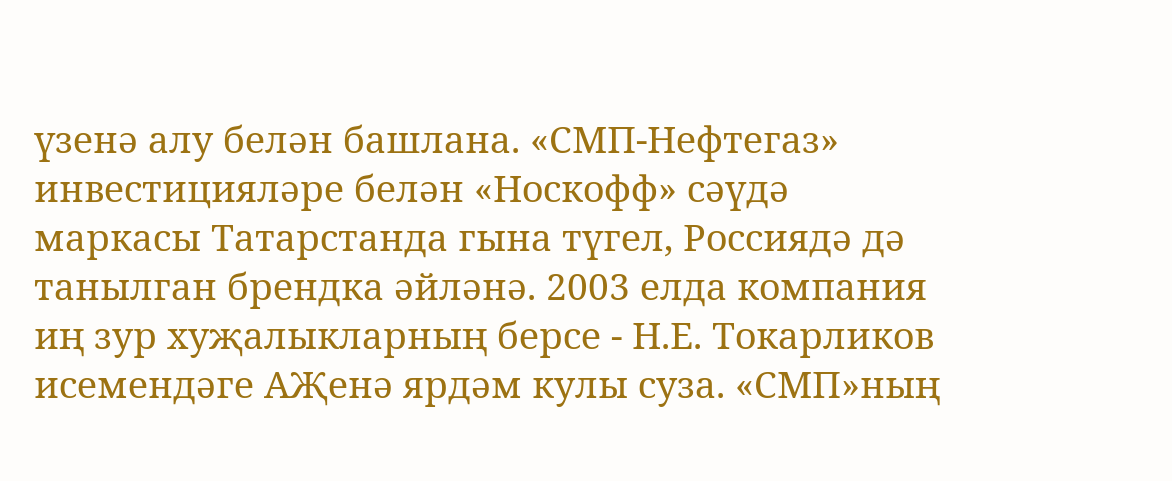үзенә алу белән башлана. «СМП-Нефтегаз» инвестицияләре белән «Носкофф» сәүдә маркасы Татарстанда гына түгел, Россиядә дә танылган брендка әйләнә. 2003 елда компания иң зур хуҗалыкларның берсе - Н.Е. Токарликов исемендәге АҖенә ярдәм кулы суза. «СМП»ның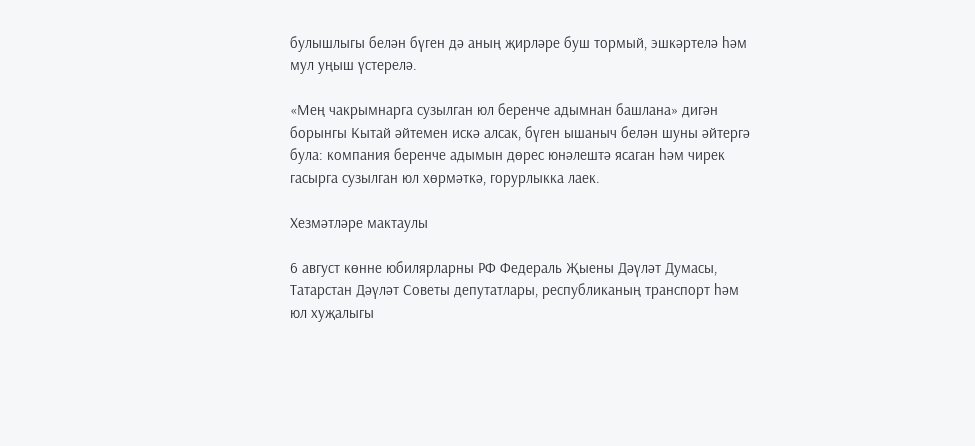булышлыгы белән бүген дә аның җирләре буш тормый, эшкәртелә һәм мул уңыш үстерелә.

«Мең чакрымнарга сузылган юл беренче адымнан башлана» дигән борынгы Кытай әйтемен искә алсак, бүген ышаныч белән шуны әйтергә була: компания беренче адымын дөрес юнәлештә ясаган һәм чирек гасырга сузылган юл хөрмәткә, горурлыкка лаек.

Хезмәтләре мактаулы

6 август көнне юбилярларны РФ Федераль Җыены Дәүләт Думасы, Татарстан Дәүләт Советы депутатлары, республиканың транспорт һәм юл хуҗалыгы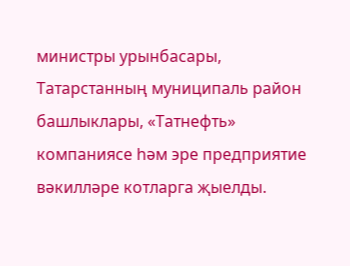министры урынбасары, Татарстанның муниципаль район башлыклары, «Татнефть» компаниясе һәм эре предприятие вәкилләре котларга җыелды.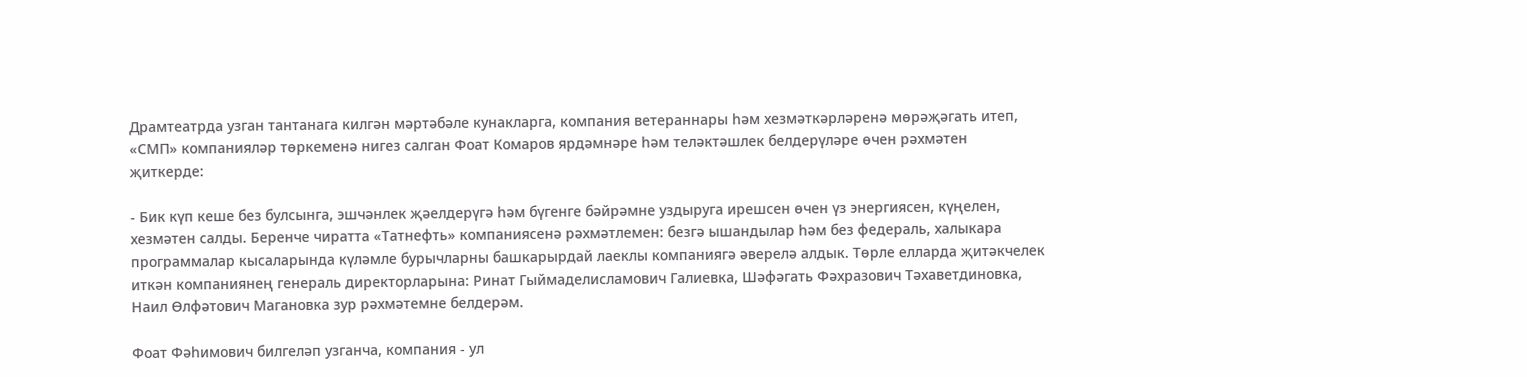Драмтеатрда узган тантанага килгән мәртәбәле кунакларга, компания ветераннары һәм хезмәткәрләренә мөрәҗәгать итеп, «СМП» компанияләр төркеменә нигез салган Фоат Комаров ярдәмнәре һәм теләктәшлек белдерүләре өчен рәхмәтен җиткерде:

- Бик күп кеше без булсынга, эшчәнлек җәелдерүгә һәм бүгенге бәйрәмне уздыруга ирешсен өчен үз энергиясен, күңелен, хезмәтен салды. Беренче чиратта «Татнефть» компаниясенә рәхмәтлемен: безгә ышандылар һәм без федераль, халыкара программалар кысаларында күләмле бурычларны башкарырдай лаеклы компаниягә әверелә алдык. Төрле елларда җитәкчелек иткән компаниянең генераль директорларына: Ринат Гыймаделисламович Галиевка, Шәфәгать Фәхразович Тәхаветдиновка, Наил Өлфәтович Магановка зур рәхмәтемне белдерәм.

Фоат Фәһимович билгеләп узганча, компания - ул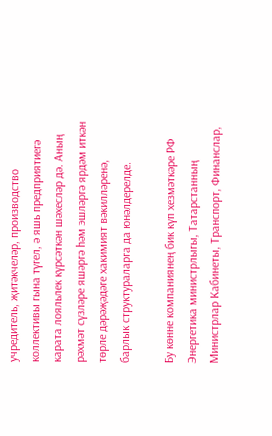учредитель, җитәкчеләр, производство коллективы гына түгел, ә яшь предприятиегә карата лояльлек күрсәткән шәхесләр дә. Аның рәхмәт сүзләре яшәргә һәм эшләргә ярдәм иткән төрле дәрәҗәдәге хакимият вәкилләренә, барлык структураларга да юнәлдерелде.

Бу көнне компаниянең бик күп хезмәткәре РФ Энергетика министрлыгы, Татарстанның Министрлар Кабинеты, Транспорт, Финанслар,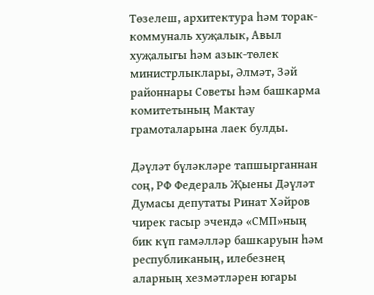Төзелеш, архитектура һәм торак-коммуналь хуҗалык, Авыл хуҗалыгы һәм азык-төлек министрлыклары, Әлмәт, Зәй районнары Советы һәм башкарма комитетының Мактау грамоталарына лаек булды.

Дәүләт бүләкләре тапшырганнан соң, РФ Федераль Җыены Дәүләт Думасы депутаты Ринат Хәйров чирек гасыр эчендә «СМП»ның бик күп гамәлләр башкаруын һәм республиканың, илебезнең аларның хезмәтләрен югары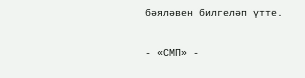бәяләвен билгеләп үтте.

- «СМП» -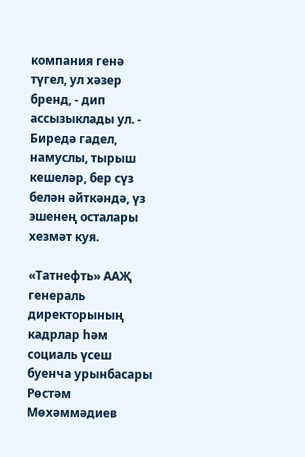компания генә түгел, ул хәзер бренд, - дип ассызыклады ул. - Биредә гадел, намуслы, тырыш кешеләр, бер сүз белән әйткәндә, үз эшенең осталары хезмәт куя.

«Татнефть» ААҖ генераль директорының кадрлар һәм социаль үсеш буенча урынбасары Рөстәм Мөхәммәдиев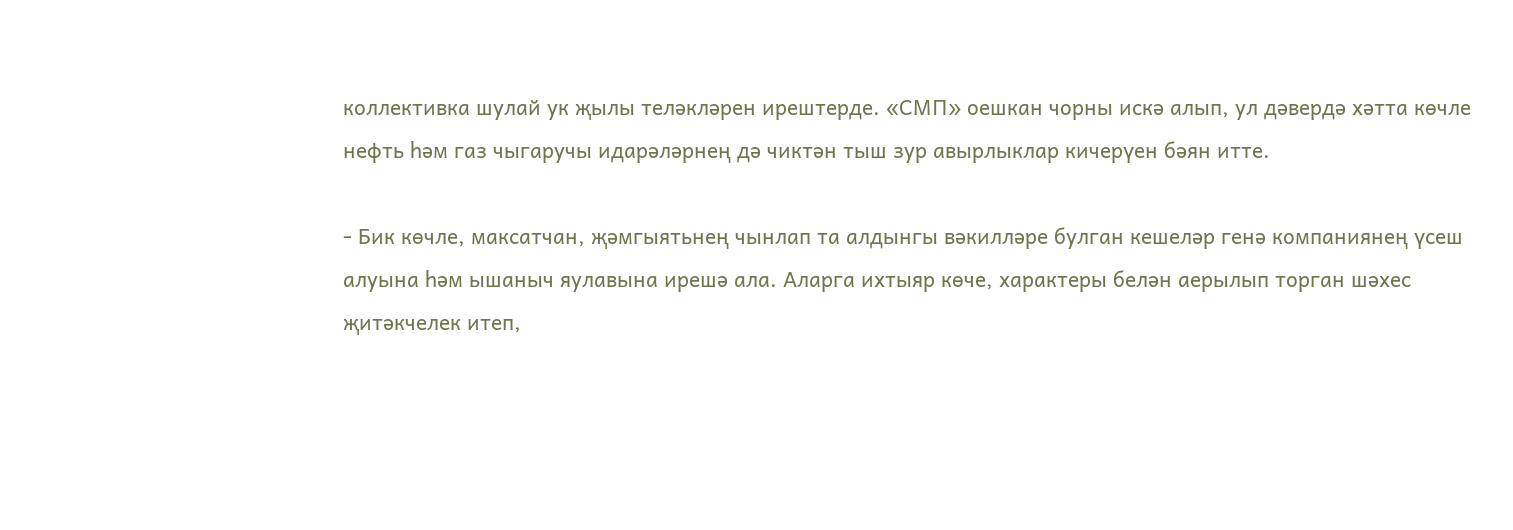коллективка шулай ук җылы теләкләрен ирештерде. «СМП» оешкан чорны искә алып, ул дәвердә хәтта көчле нефть һәм газ чыгаручы идарәләрнең дә чиктән тыш зур авырлыклар кичерүен бәян итте.

- Бик көчле, максатчан, җәмгыятьнең чынлап та алдынгы вәкилләре булган кешеләр генә компаниянең үсеш алуына һәм ышаныч яулавына ирешә ала. Аларга ихтыяр көче, характеры белән аерылып торган шәхес җитәкчелек итеп,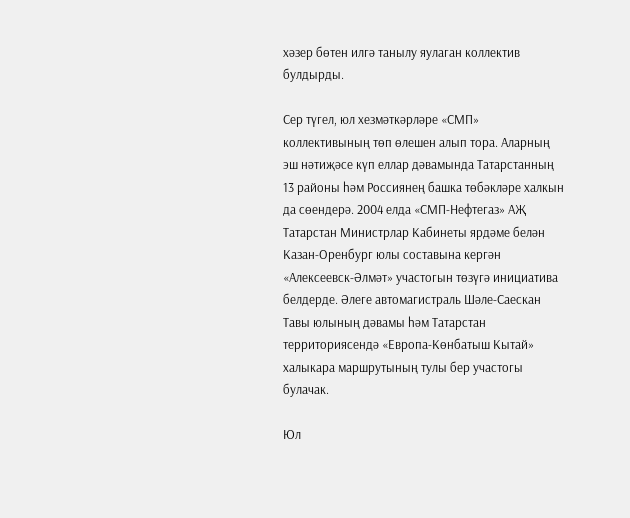хәзер бөтен илгә танылу яулаган коллектив булдырды.

Сер түгел, юл хезмәткәрләре «СМП» коллективының төп өлешен алып тора. Аларның эш нәтиҗәсе күп еллар дәвамында Татарстанның 13 районы һәм Россиянең башка төбәкләре халкын да сөендерә. 2004 елда «СМП-Нефтегаз» АҖ Татарстан Министрлар Кабинеты ярдәме белән Казан-Оренбург юлы составына кергән «Алексеевск-Әлмәт» участогын төзүгә инициатива белдерде. Әлеге автомагистраль Шәле-Саескан Тавы юлының дәвамы һәм Татарстан территориясендә «Европа-Көнбатыш Кытай» халыкара маршрутының тулы бер участогы булачак.

Юл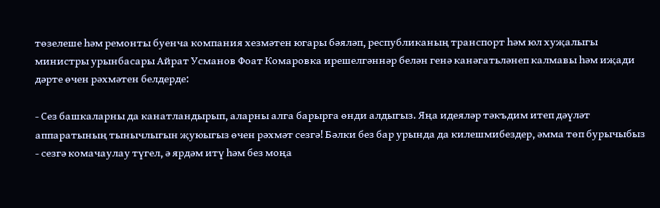төзелеше һәм ремонты буенча компания хезмәтен югары бәяләп, республиканың транспорт һәм юл хуҗалыгы министры урынбасары Айрат Усманов Фоат Комаровка ирешелгәннәр белән генә канәгатьләнеп калмавы һәм иҗади дәрте өчен рәхмәтен белдерде:

- Сез башкаларны да канатландырып, аларны алга барырга өнди алдыгыз. Яңа идеяләр тәкъдим итеп дәүләт аппаратының тынычлыгын җуюыгыз өчен рәхмәт сезгә! Бәлки без бар урында да килешмибездер, әмма төп бурычыбыз - сезгә комачаулау түгел, ә ярдәм итү һәм без моңа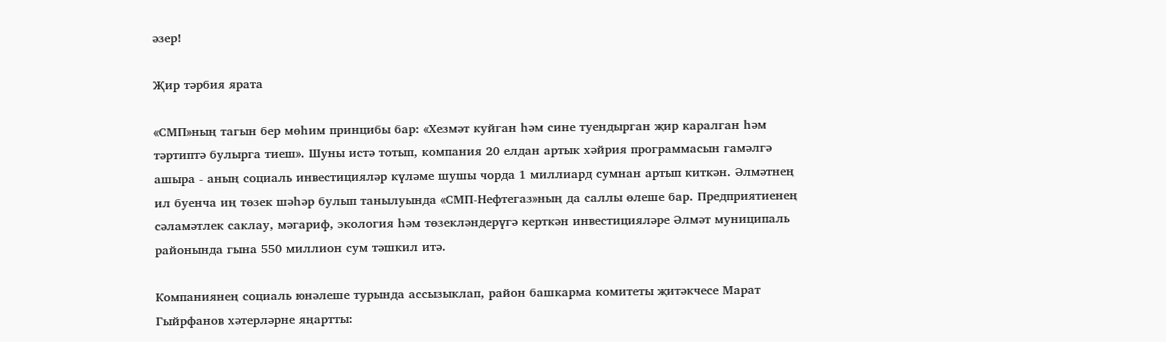әзер!

Җир тәрбия ярата

«СМП»ның тагын бер мөһим принцибы бар: «Хезмәт куйган һәм сине туендырган җир каралган һәм тәртиптә булырга тиеш». Шуны истә тотып, компания 20 елдан артык хәйрия программасын гамәлгә ашыра - аның социаль инвестицияләр күләме шушы чорда 1 миллиард сумнан артып киткән. Әлмәтнең ил буенча иң төзек шәһәр булып танылуында «СМП-Нефтегаз»ның да саллы өлеше бар. Предприятиенең сәламәтлек саклау, мәгариф, экология һәм төзекләндерүгә керткән инвестицияләре Әлмәт муниципаль районында гына 550 миллион сум тәшкил итә.

Компаниянең социаль юнәлеше турында ассызыклап, район башкарма комитеты җитәкчесе Марат Гыйрфанов хәтерләрне яңартты: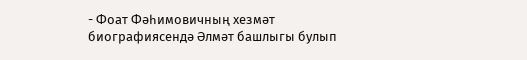- Фоат Фәһимовичның хезмәт биографиясендә Әлмәт башлыгы булып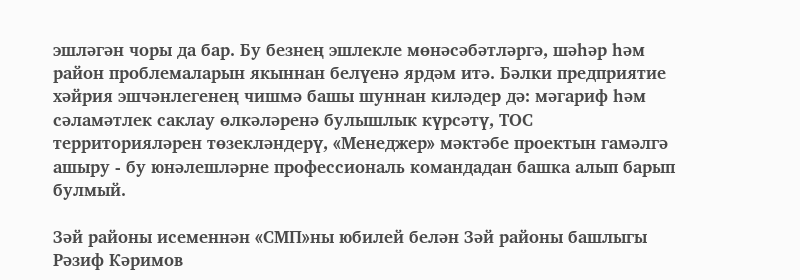эшләгән чоры да бар. Бу безнең эшлекле мөнәсәбәтләргә, шәһәр һәм район проблемаларын якыннан белүенә ярдәм итә. Бәлки предприятие хәйрия эшчәнлегенең чишмә башы шуннан киләдер дә: мәгариф һәм сәламәтлек саклау өлкәләренә булышлык күрсәтү, ТОС территорияләрен төзекләндерү, «Менеджер» мәктәбе проектын гамәлгә ашыру - бу юнәлешләрне профессиональ командадан башка алып барып булмый.

Зәй районы исеменнән «СМП»ны юбилей белән Зәй районы башлыгы Рәзиф Кәримов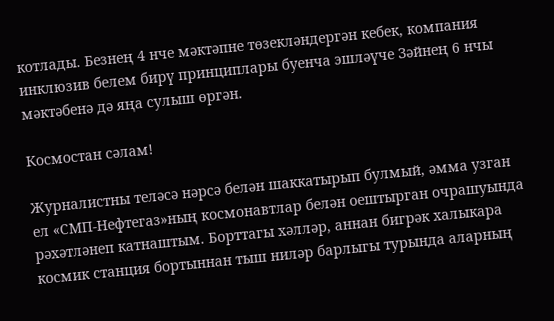котлады. Безнең 4 нче мәктәпне төзекләндергән кебек, компания инклюзив белем бирү принциплары буенча эшләүче Зәйнең 6 нчы мәктәбенә дә яңа сулыш өргән.

Космостан сәлам!

Журналистны теләсә нәрсә белән шаккатырып булмый, әмма узган ел «СМП-Нефтегаз»ның космонавтлар белән оештырган очрашуында рәхәтләнеп катнаштым. Борттагы хәлләр, аннан бигрәк халыкара космик станция бортыннан тыш ниләр барлыгы турында аларның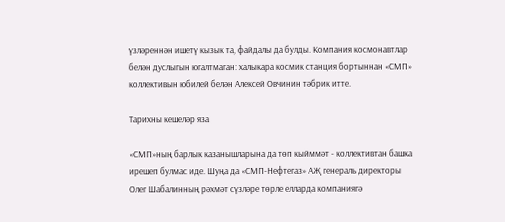үзләреннән ишетү кызык та, файдалы да булды. Компания космонавтлар белән дуслыгын югалтмаган: халыкара космик станция бортыннан «СМП» коллективын юбилей белән Алексей Овчинин тәбрик итте.

Тарихны кешеләр яза

«СМП»ның барлык казанышларына да төп кыйммәт - коллективтан башка ирешеп булмас иде. Шуңа да «СМП-Нефтегаз» АҖ генераль директоры Олег Шабалинның рәхмәт сүзләре төрле елларда компаниягә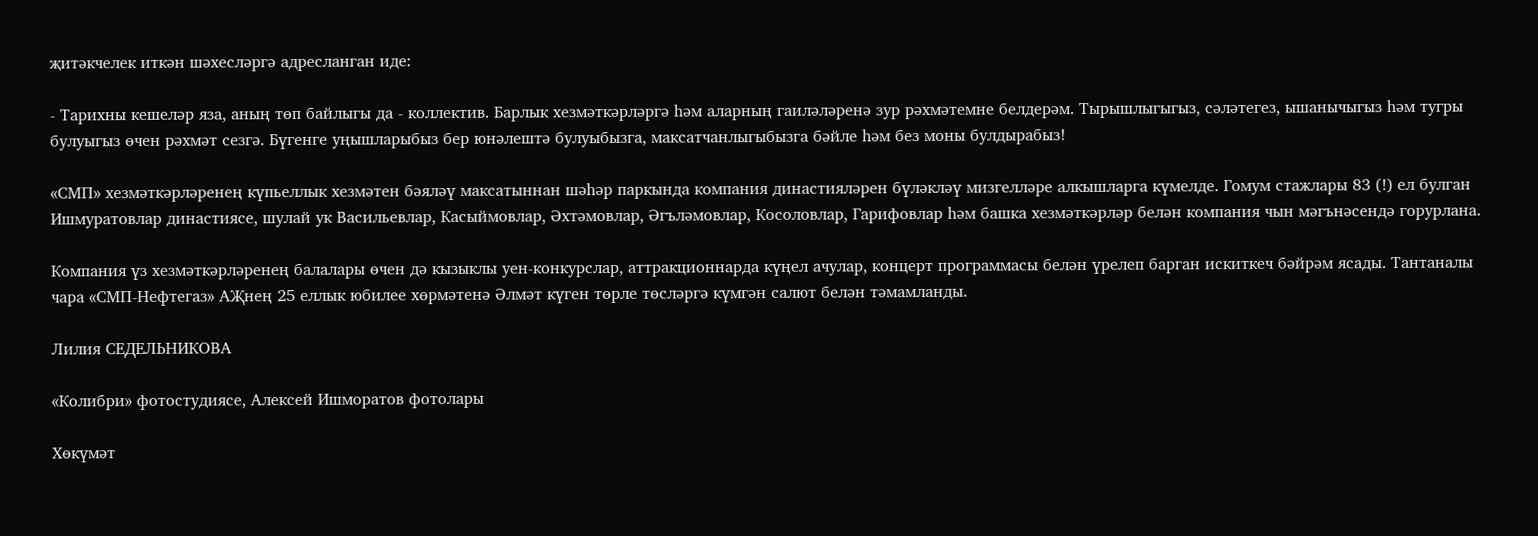җитәкчелек иткән шәхесләргә адресланган иде:

- Тарихны кешеләр яза, аның төп байлыгы да - коллектив. Барлык хезмәткәрләргә һәм аларның гаиләләренә зур рәхмәтемне белдерәм. Тырышлыгыгыз, сәләтегез, ышанычыгыз һәм тугры булуыгыз өчен рәхмәт сезгә. Бүгенге уңышларыбыз бер юнәлештә булуыбызга, максатчанлыгыбызга бәйле һәм без моны булдырабыз!

«СМП» хезмәткәрләренең күпьеллык хезмәтен бәяләү максатыннан шәһәр паркында компания династияләрен бүләкләү мизгелләре алкышларга күмелде. Гомум стажлары 83 (!) ел булган Ишмуратовлар династиясе, шулай ук Васильевлар, Касыймовлар, Әхтәмовлар, Әгъләмовлар, Косоловлар, Гарифовлар һәм башка хезмәткәрләр белән компания чын мәгънәсендә горурлана.

Компания үз хезмәткәрләренең балалары өчен дә кызыклы уен-конкурслар, аттракционнарда күңел ачулар, концерт программасы белән үрелеп барган искиткеч бәйрәм ясады. Тантаналы чара «СМП-Нефтегаз» АҖнең 25 еллык юбилее хөрмәтенә Әлмәт күген төрле төсләргә күмгән салют белән тәмамланды.

Лилия СЕДЕЛЬНИКОВА

«Колибри» фотостудиясе, Алексей Ишморатов фотолары

Хөкүмәт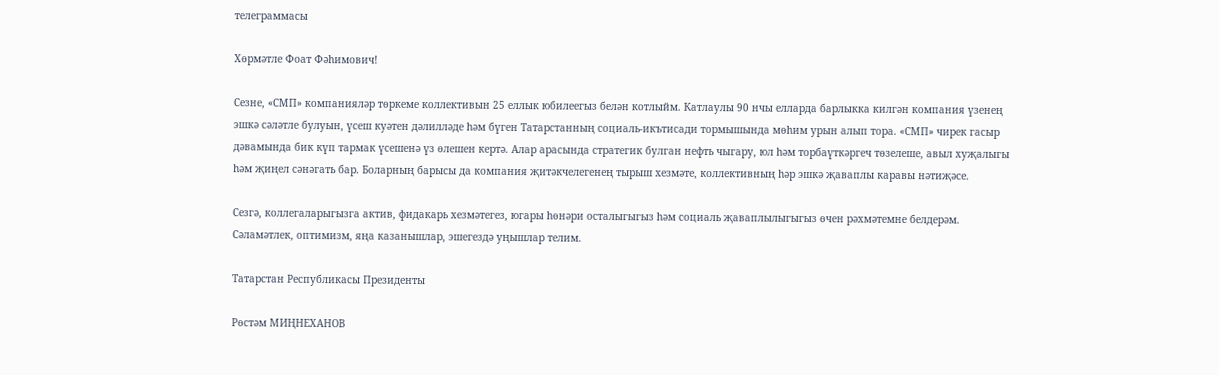телеграммасы

Хөрмәтле Фоат Фәһимович!

Сезне, «СМП» компанияләр төркеме коллективын 25 еллык юбилеегыз белән котлыйм. Катлаулы 90 нчы елларда барлыкка килгән компания үзенең эшкә сәләтле булуын, үсеш куәтен дәлилләде һәм бүген Татарстанның социаль-икътисади тормышында мөһим урын алып тора. «СМП» чирек гасыр дәвамында бик күп тармак үсешенә үз өлешен кертә. Алар арасында стратегик булган нефть чыгару, юл һәм торбаүткәргеч төзелеше, авыл хуҗалыгы һәм җиңел сәнәгать бар. Боларның барысы да компания җитәкчелегенең тырыш хезмәте, коллективның һәр эшкә җаваплы каравы нәтиҗәсе.

Сезгә, коллегаларыгызга актив, фидакарь хезмәтегез, югары һөнәри осталыгыгыз һәм социаль җаваплылыгыгыз өчен рәхмәтемне белдерәм. Сәламәтлек, оптимизм, яңа казанышлар, эшегездә уңышлар телим.

Татарстан Республикасы Президенты

Рөстәм МИҢНЕХАНОВ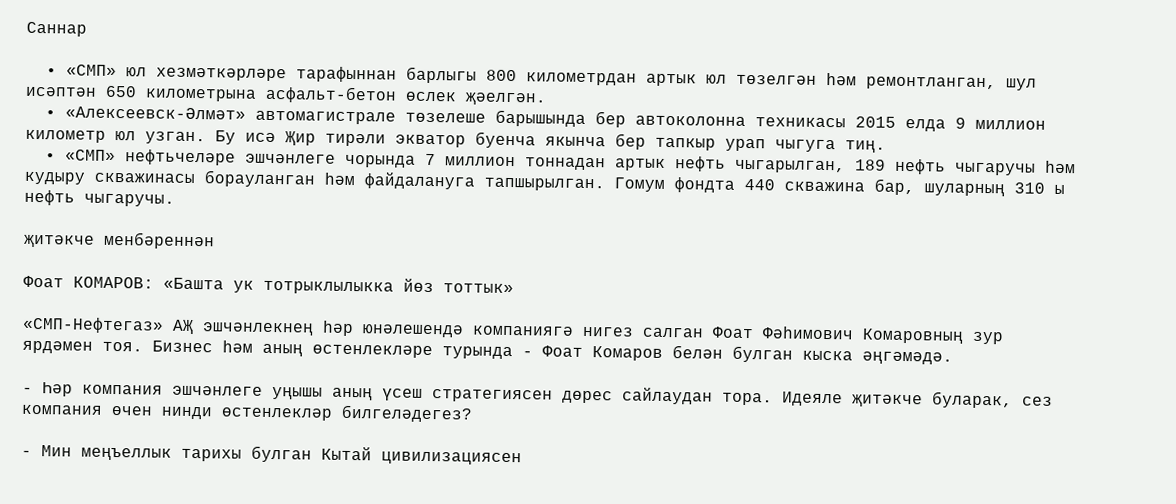Саннар

  • «СМП» юл хезмәткәрләре тарафыннан барлыгы 800 километрдан артык юл төзелгән һәм ремонтланган, шул исәптән 650 километрына асфальт-бетон өслек җәелгән.
  • «Алексеевск-Әлмәт» автомагистрале төзелеше барышында бер автоколонна техникасы 2015 елда 9 миллион километр юл узган. Бу исә Җир тирәли экватор буенча якынча бер тапкыр урап чыгуга тиң.
  • «СМП» нефтьчеләре эшчәнлеге чорында 7 миллион тоннадан артык нефть чыгарылган, 189 нефть чыгаручы һәм кудыру скважинасы борауланган һәм файдалануга тапшырылган. Гомум фондта 440 скважина бар, шуларның 310 ы нефть чыгаручы.

җитәкче менбәреннән

Фоат КОМАРОВ: «Башта ук тотрыклылыкка йөз тоттык»

«СМП-Нефтегаз» АҖ эшчәнлекнең һәр юнәлешендә компаниягә нигез салган Фоат Фәһимович Комаровның зур ярдәмен тоя. Бизнес һәм аның өстенлекләре турында - Фоат Комаров белән булган кыска әңгәмәдә.

- Һәр компания эшчәнлеге уңышы аның үсеш стратегиясен дөрес сайлаудан тора. Идеяле җитәкче буларак, сез компания өчен нинди өстенлекләр билгеләдегез?

- Мин меңъеллык тарихы булган Кытай цивилизациясен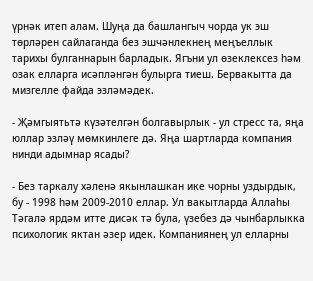үрнәк итеп алам. Шуңа да башлангыч чорда ук эш төрләрен сайлаганда без эшчәнлекнең меңъеллык тарихы булганнарын барладык. Ягъни ул өзеклексез һәм озак елларга исәпләнгән булырга тиеш. Бервакытта да мизгелле файда эзләмәдек.

- Җәмгыятьтә күзәтелгән болгавырлык - ул стресс та, яңа юллар эзләү мөмкинлеге дә. Яңа шартларда компания нинди адымнар ясады?

- Без таркалу хәленә якынлашкан ике чорны уздырдык, бу - 1998 һәм 2009-2010 еллар. Ул вакытларда Аллаһы Тәгалә ярдәм итте дисәк тә була, үзебез дә чынбарлыкка психологик яктан әзер идек. Компаниянең ул елларны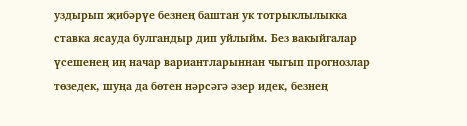уздырып җибәрүе безнең баштан ук тотрыклылыкка ставка ясауда булгандыр дип уйлыйм. Без вакыйгалар үсешенең иң начар вариантларыннан чыгып прогнозлар төзедек, шуңа да бөтен нәрсәгә әзер идек, безнең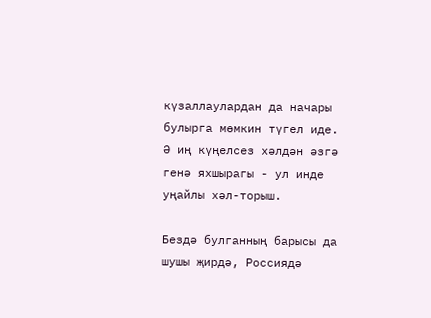күзаллаулардан да начары булырга мөмкин түгел иде. Ә иң күңелсез хәлдән әзгә генә яхшырагы - ул инде уңайлы хәл-торыш.

Бездә булганның барысы да шушы җирдә, Россиядә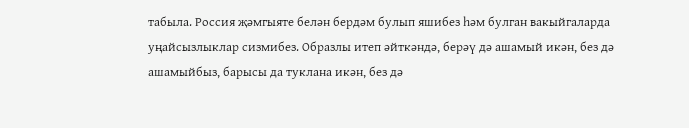табыла. Россия җәмгыяте белән бердәм булып яшибез һәм булган вакыйгаларда уңайсызлыклар сизмибез. Образлы итеп әйткәндә, берәү дә ашамый икән, без дә ашамыйбыз, барысы да туклана икән, без дә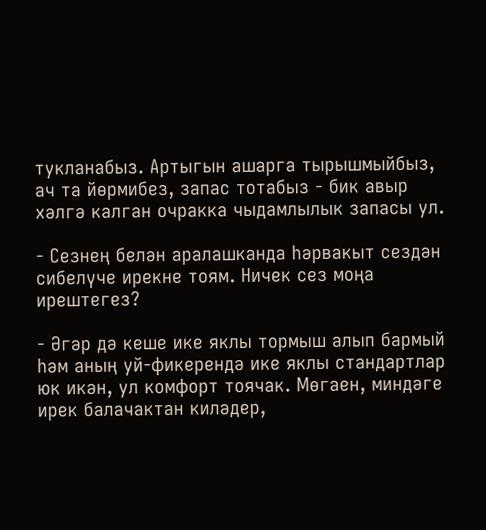тукланабыз. Артыгын ашарга тырышмыйбыз, ач та йөрмибез, запас тотабыз - бик авыр хәлгә калган очракка чыдамлылык запасы ул.

- Сезнең белән аралашканда һәрвакыт сездән сибелүче ирекне тоям. Ничек сез моңа ирештегез?

- Әгәр дә кеше ике яклы тормыш алып бармый һәм аның уй-фикерендә ике яклы стандартлар юк икән, ул комфорт тоячак. Мөгаен, миндәге ирек балачактан киләдер,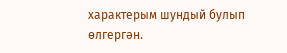характерым шундый булып өлгергән.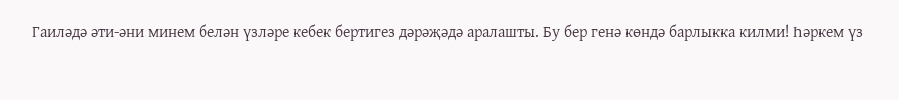Гаиләдә әти-әни минем белән үзләре кебек бертигез дәрәҗәдә аралашты. Бу бер генә көндә барлыкка килми! Һәркем үз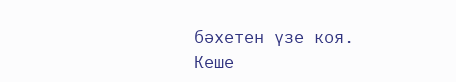бәхетен үзе коя. Кеше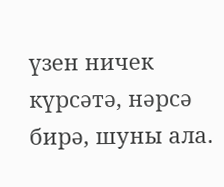үзен ничек күрсәтә, нәрсә бирә, шуны ала.